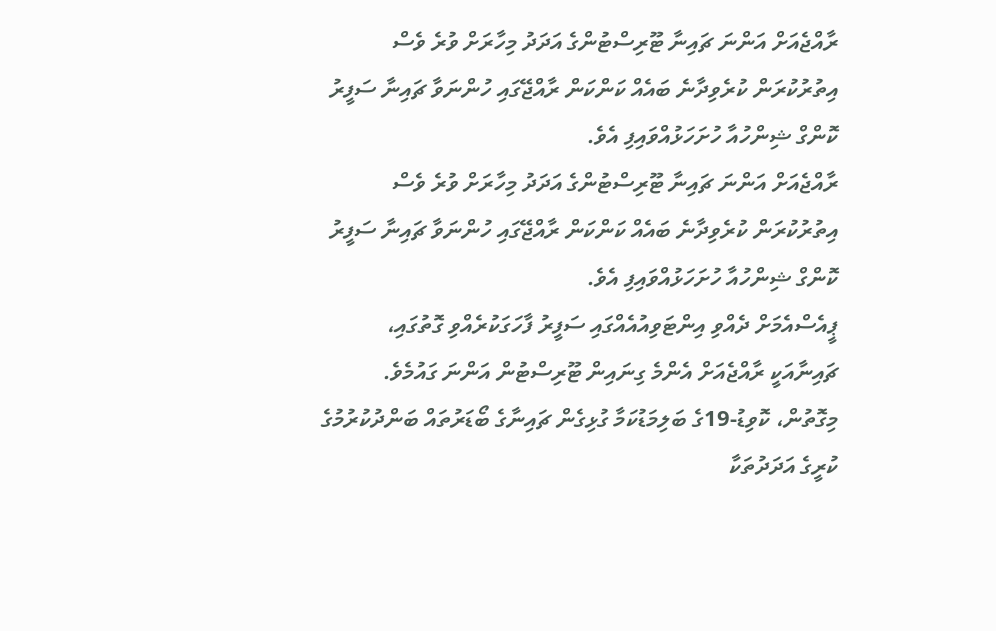ރާއްޖެއަށް އަންނަ ޗައިނާ ޓޫރިސްޓުންގެ އަދަދު މިހާރަށް ވުރެ ވެސް އިތުރުކުރަން ކުރެވިދާނެ ބައެއް ކަންކަން ރާއްޖޭގައި ހުންނަވާ ޗައިނާ ސަފީރު ކޮންގް ޝިންހުއާ ހުށަހަޅުއްވައިފި އެވެ.
ރާއްޖެއަށް އަންނަ ޗައިނާ ޓޫރިސްޓުންގެ އަދަދު މިހާރަށް ވުރެ ވެސް އިތުރުކުރަން ކުރެވިދާނެ ބައެއް ކަންކަން ރާއްޖޭގައި ހުންނަވާ ޗައިނާ ސަފީރު ކޮންގް ޝިންހުއާ ހުށަހަޅުއްވައިފި އެވެ.
ޕީއެސްއެމަށް ދެއްވި އިންޓަވިއުއެއްގައި ސަފީރު ފާހަގަކުރެއްވި ގޮތުގައި، ޗައިނާއަކީ ރާއްޖެއަށް އެންމެ ގިނައިން ޓޫރިސްޓުން އަންނަ ގައުމެވެ.
މިގޮތުން، ކޮވިޑު-19ގެ ބަލިމަޑުކަމާ ގުޅިގެން ޗައިނާގެ ބޯޑަރުތައް ބަންދުކުރުމުގެ ކުރީގެ އަދަދުތަކާ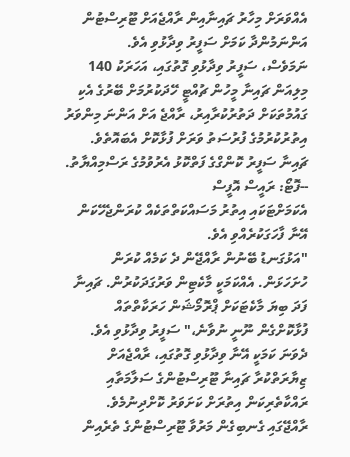އެއްވަރަށް މިހާރު ޗައިނާއިން ރާއްޖެއަށް ޓޫރިސްޓުން އަންނަމުންދާ ކަމަށް ސަފީރު ވިދާޅުވި އެވެ.
ނަމަވެސް، ސަފީރު ވިދާޅުވި ގޮތުގައި، އަހަރަކު 140 މިލިއަން ޗައިނާ މީހުން ޗުއްޓީ ހޭދަކުރުމަށް ބޭރުގެ އެކި ގައުމުތަކަށް ދަތުރުކުރާއިރު، ރާއްޖެ އަށް އަންނަ މިންވަރު އިތުރުކުރުމުގެ ފުރުސަތު ވަރަށް ފުޅާކޮށް އެބައޮތެވެ.
ޗައިނާ ސަފީރު ކޮންގްގެ ފަތްކޮޅު އެރުވުމުގެ ރަސްމިއްޔާތު. --ފޮޓޯ: ރައީސް އޮފީސް
އެކަމަށްޓަކައި އިތުރު މަސައްކަތްތަކެއް ކުރަންޖެހޭކަން އޭނާ ފާހަގަކުރެއްވި އެވެ.
"އަޅުގަނޑު ބޭނުން ރާއްޖޭން ދެ ކަމެއް ކުރަން ހުށަހަޅަން. އެއްކަމަކީ މާކެޓިން ވަރުގަދަކުރުން. ޗައިނާ ފަދަ ބިޔަ މާކެޓަކަށް ޕްރޮމޯޝަން ހަރަކާތްތައް ފުޅާކޮށްގެން ނޫނީ ނުވާނެ،" ސަފީރު ވިދާޅުވި އެވެ.
ދެވަނަ ކަމަކީ އޭނާ ވިދާޅުވި ގޮތުގައި، ރާއްޖެއަށް ޒިޔާރަތްކުރާ ޗައިނާ ޓޫރިސްޓުންގެ ސަލާމަތާއި ރައްކާތެރިކަން އިތުރަށް ކަށަވަރު ކޮށްދިނުމެވެ.
ރާއްޖޭގައި ގެނބިގެން މަރުވާ ޓޫރިސްޓުންގެ ތެރެއިން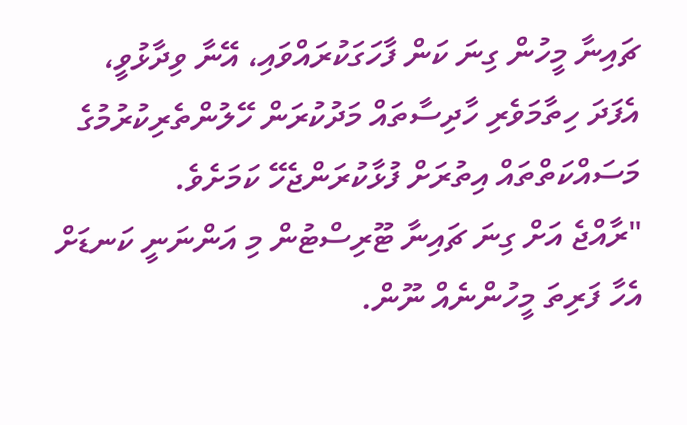ޗައިނާ މީހުން ގިނަ ކަން ފާހަގަކުރައްވައި، އޭނާ ވިދާޅުވީ، އެފަދަ ހިތާމަވެރި ހާދިސާތައް މަދުކުރަން ހޭލުންތެރިކުރުމުގެ މަސައްކަތްތައް އިތުރަށް ފުޅާކުރަންޖެހޭ ކަމަށެވެ.
"ރާއްޖެ އަށް ގިނަ ޗައިނާ ޓޫރިސްޓުން މި އަންނަނީ ކަނޑަށް އެހާ ފަރިތަ މީހުންނެއް ނޫން.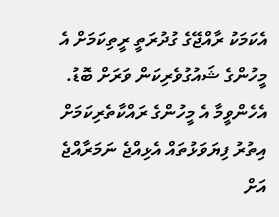އެކަމަކު ރާއްޖޭގެ ގުދުރަތީ ރީތިކަމަށް އެ މީހުންގެ ޝައުގުވެރިކަން ވަރަށް ބޮޑު. އެހެންވީމާ އެ މީހުންގެ ރައްކާތެރިކަމަށް އިތުރު ފިޔަވަޅުތައް އެޅިއްޖެ ނަމަރާއްޖެ އަށް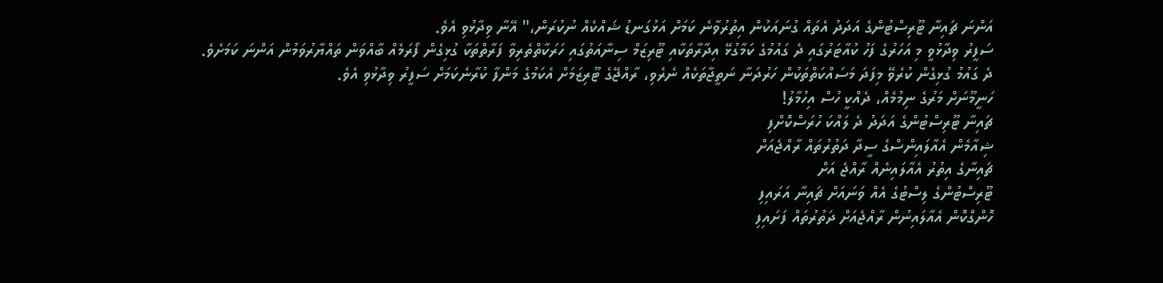އަންނަ ޗައިނާ ޓޫރިސްޓުންގެ އަދަދު އެތައް ގުނައަކުން އިތުރުވާނެ ކަމަށް އަޅުގަނޑު ޝައްކެއް ނުކުރަން،" އޭނާ ވިދާޅުވި އެވެ.
ސަފީރު ވިދާޅުވީ މި އަހަރުގެ ފަހު ކުއާޓަރުގައި ދެ ގައުމުގެ ކަމާގުޅޭ އިދާރާތަކާއި ޓޫރިޒަމް ސިނާއަތުގައި ހަރަކާތްތެރިވާ ފަރާތްތަކާ ގުޅިގެން ފޯރަމެއް ބާއްވަން ތައްޔާރުވަމުން އަންނަ ކަމަށެވެ.
ދެ ގައުމު ގުޅިގެން ކުރެވޭ މިފަދަ މަސައްކަތްތަކުން ހަރުދަނާ ނަތީޖާތަކެއް ނެރެވި، ރާއްޖޭގެ ޓޫރިޒަމަށް އެކަމުގެ މަންފާ ކުރާނެކަމަށް ސަފީރު ވިދާޅުވި އެވެ.
ހަނީމޫނަށް މަރުގެ ނިމުމެއް، ދެއްކީ ހުސް އިހުމާލު!
ޗައިނާ ޓޫރިސްޓުންގެ އަދަދު ދެ ލައްކަ ހުރަސްކޮށްފި
ޝިއާމެން އެއާލައިންސްގެ ސީދާ ދަތުރުތައް ރާއްޖެއަށް
ޗައިނާގެ އިތުރު އެއާލައިނެއް ރާއްޖެ އަށް
ޓޫރިސްޓުންގެ ލިސްޓުގެ އެއް ވަނައަށް ޗައިނާ އަރައިފި
ހޮންގްކޮން އެއާލައިނުން ރާއްޖެއަށް ދަތުރުތައް ފަށައިފި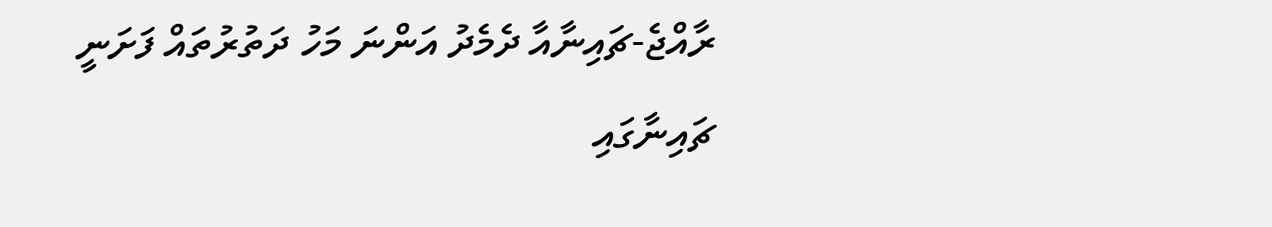ރާއްޖެ-ޗައިނާއާ ދެމެދު އަންނަ މަހު ދަތުރުތައް ފަށަނީ
ޗައިނާގައި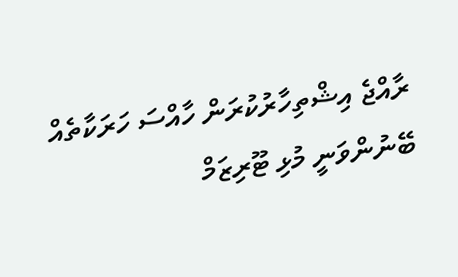ރާއްޖެ އިޝްތިހާރުކުރަން ހާއްސަ ހަރަކާތެއް
ބޭނުންވަނީ މުޅި ޓޫރިޒަމް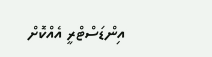އިންޑަސްޓްރީ އެއްކޮށް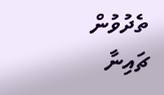ތެދުވުން
ޗައިނާ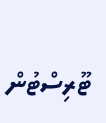ޓޫރިސްޓުން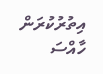އިތުރުކުރަން ހާއްސަ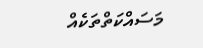މަސައްކަތްތަކެއް